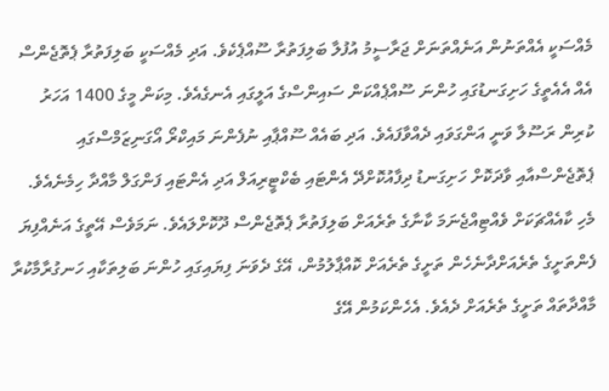މެއްސަކީ އެއްތަނުން އަނެއްތަނަށް ޖަރާސީމު އުފުލާ ބަލިފަތުރާ ސޫއްޕެކެވެ. އަދި މެއްސަކީ ބަލިފަތުރާ ޕެތޮޖެންސް އެއް އެއެތީގެ ހަށިގަނޑުގައި ހުންނަ ސޫއްޕެއްކަން ސައިންސްގެ އަލީގައި އެނގެއެވެ. މިކަން މީގެ 1400 އަހަރު ކުރިން ރަސޫލާ ވަނީ އަންގަވައި ދެއްވާފައެވެ. އަދި ބައެއް ސޫއްޕާއި ނުފެންނަ މައިކްރޯ އޯގަނިޒަމްސްގައި ޕެތޮޖެންސްއާއި ވާދަކޮށް ހަށިގަނޑު ދިފާއުކޮށްދޭ އެންޓައި ބެކްޓީރިއަލް އަދި އެންޓައި ފަންގަލް މާއްދާ ހިމެނެއެވެ.
މެހި ކާއެއްޗަކަށް ވެއްޓިއްޖެނަމަ ކާނާގެ ތެރެއަށް ބަލިފަތުރާ ޕެތޮޖެންސް ދޫކޮށްލައެވެ. ނަމަވެސް އޭތީގެ އަނެއްފިޔަ ފެންތަށީގެ ތެރެއަށްދާނެހެން ތަށީގެ ތެރެއަށް ކޮއްޕާލުމުން، އޭގެ ދެވަނަ ފިޔައިގައި ހުންނަ ބަލިތަކާއި ހަނގުރާމާކުރާ މާއްދާތައް ތަށީގެ ތެރެއަށް ދެއެވެ. އެހެންކަމުން އޭގެ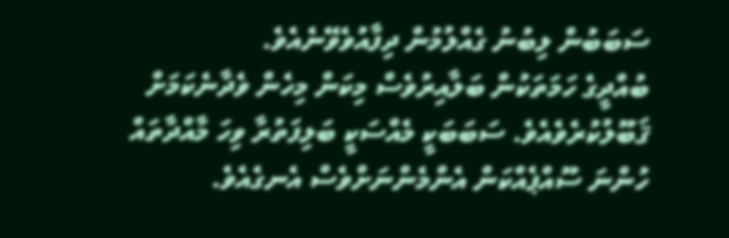ސަބަބުން ލިބުނު ގެއްލުމުން ދިފާއުވެވޭނެއެވެ.
ބުއްދީގެ ހަމަތަކުން ބަލާއިރުވެސް މިކަން މިހެން ވެދާނެކަމަށް ޤަބޫލުކުރެވެއެވެ. ސަބަބަކީ މެއްސަކީ ބަލިފަތުރާ ވިހަ މާއްދާތައް ހުންނަ ސޫއްޕެއްކަން އެންމެންނަށްވެސް އެނގެއެވެ.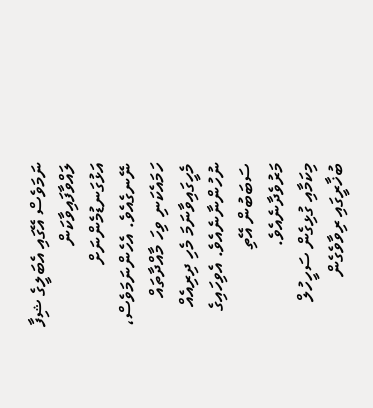ނަމަވެސް އޭގައި އެބަލީގެ ޝިފާ ލައްވާފައިވާކަން އަޅުގަނޑުމެންނަށް ނޭނގެއެވެ. އެހެންނަމަވެސް، ހަމައެކަނި ވިހަ މާއްދާތައް މެހީގައިވާނަމަ މެހި ދިރިއެއް ނުހުންނާނެއެވެ. އެވިހައިގެ ސަބަބުން އޭތި މަރުވެދާނެއެވެ.
މިކަމާއި ގުޅިގެން ސަހީހުލް ބުޚާރީގައި ރިވާވެގެން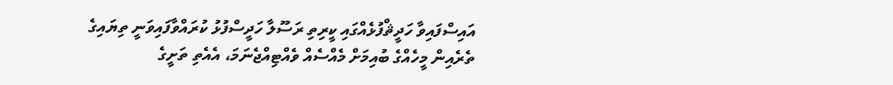އައިސްފައިވާ ހަދީޘްފުޅެއްގައި ކީރިތި ރަސޫލާ ހަދީސްފުޅު ކުރައްވާފައިވަނީ ތިޔައިގެ ތެރެއިން މީހެއްގެ ބުއިމަށް މެއްސެއް ވެއްޓިއްޖެނަމަ، އެއެތި ތަށީގެ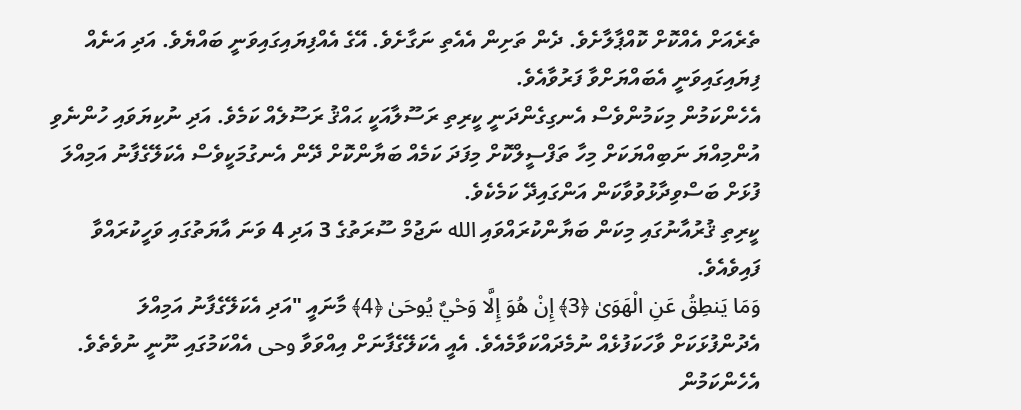ތެރެއަށް އެއްކޮށް ކޮއްޕާލާށެވެ. ދެން ތަށިން އެއެތި ނަގާށެވެ. އޭގެ އެއްފިޔައިގައިވަނީ ބައްޔެވެ. އަދި އަނެއް ފިޔައިގައިވަނީ އެބައްޔަށްވާ ފަރުވާއެވެ.
އެހެންކަމުން މިކަމުންވެސް އެނގިގެންދަނީ ކީރިތި ރަސޫލާއަކީ ޙައްޤު ރަސޫލެއް ކަމެވެ. އަދި ނުކިޔަވައި ހުންނެވި އުންމިއްޔަ ނަބިއްޔަކަށް މިހާ ތަފްސީލްކޮށް މިފަދަ ކަމެއް ބަޔާންކޮށް ދޭން އެނގުމަކީވެސް އެކަލޭގެފާނު އަމިއްލަ ފުޅަށް ބަސްވިދާޅުވުވާކަން އަންގައިދޭ ކަމެކެވެ.
ކީރިތި ޤުރުއާނުގައި މިކަން ބަޔާންކުރައްވައި الله ނަޖުމް ސޫރަތުގެ 3 އަދި 4 ވަނަ އާޔަތުގައި ވަހީކުރައްވާ ފައިވެއެވެ.
وَمَا يَنطِقُ عَنِ الْهَوَىٰ ﴿3﴾ إِنْ هُوَ إِلَّا وَحْيٌ يُوحَىٰ ﴿4﴾ މާނައީ "އަދި އެކަލޭގެފާނު އަމިއްލަ އެދުންފުޅަކަށް ވާހަކަފުޅެއް ނުމެދައްކަވާމެއެވެ. އެއީ އެކަލޭގެފާނަށް އިއްވަވާ وحى އެއްކަމުގައި ނޫނީ ނުވެތެވެ.
އެހެންކަމުން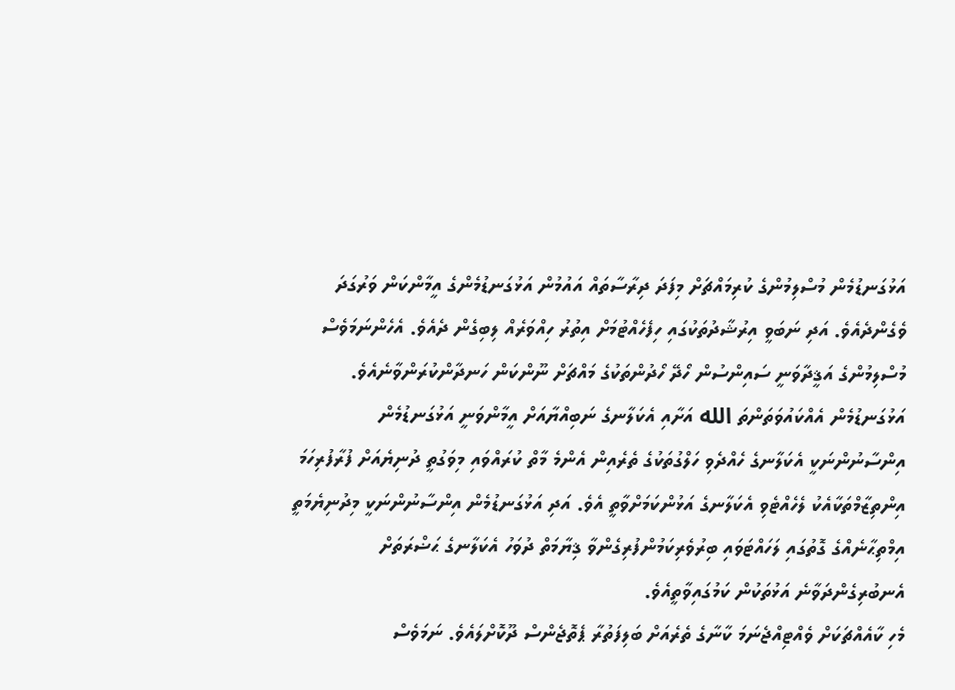އަޅުގަނޑުމެން މުސްލިމުންގެ ކުރިމައްޗަށް މިފަދަ ދިރާސާތައް އައުމުން އަޅުގަނޑުމެންގެ އީމާންކަން ވަރުގަދަ ވެގެންދެއެވެ. އަދި ނަބަވީ އިރުޝާދުތަކުގައި ހިފެހެއްޓުމަށް އިތުރު ހިއްވަރެއް ލިބިގެން ދެއެވެ. އެހެންނަމަވެސް މުސްލިމުންގެ އަޤީދާވަނީ ސައިންސުން ހޯދޭ ހޯދުންތަކުގެ މައްޗަށް ނޫންކަން ހަނދާންކުރަންވާނެއެވެ.
އަޅުގަނޑުމެން އެއްކައުވަތަންތަ الله އަށާއި އެކަލާނގެ ނަބިއްޔާއަށް އީމާންވަނީ އަޅުގަނޑުމެން އިންސާނުންނަކީ އެކަލާނގެ ހެއްދެވި ހަލްގުތަކުގެ ތެރެއިން އެންމެ މާތް ކުރައްވައި މިވަގުތީ ދުނިޔެއަށް ފުރާފުރިހަމަ އިންތިޒާމްތަކާއެކު ލެހެއްޓެވި އެކަލާނގެ އަޅުންކަމަށްވާތީ އެވެ. އަދި އަޅުގަނޑުމެން އިންސާނުންނަކީ މިދުނިޔެމަތީ އިމްތިޙާނެއްގެ ގޮތުގައި ލަހައްޓަވައި ބިރުވެރިކަމުންފުރިގެންވާ ޤިޔާމަތް ދުވަހު އެކަލާނގެ ޙަޟްރަތަށް އެނބުރިގެންދަވާނެ އަޅުތަކުން ކަމުގައިވާތީއެވެ.
މެހި ކާއެއްޗަކަށް ވެއްޓިއްޖެނަމަ ކާނާގެ ތެރެއަށް ބަލިފަތުރާ ޕެތޮޖެންސް ދޫކޮށްލައެވެ. ނަމަވެސް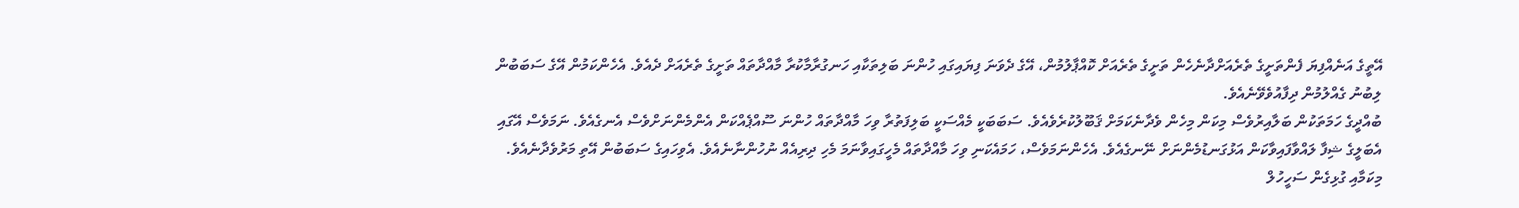އޭތީގެ އަނެއްފިޔަ ފެންތަށީގެ ތެރެއަށްދާނެހެން ތަށީގެ ތެރެއަށް ކޮއްޕާލުމުން، އޭގެ ދެވަނަ ފިޔައިގައި ހުންނަ ބަލިތަކާއި ހަނގުރާމާކުރާ މާއްދާތައް ތަށީގެ ތެރެއަށް ދެއެވެ. އެހެންކަމުން އޭގެ ސަބަބުން ލިބުނު ގެއްލުމުން ދިފާއުވެވޭނެއެވެ.
ބުއްދީގެ ހަމަތަކުން ބަލާއިރުވެސް މިކަން މިހެން ވެދާނެކަމަށް ޤަބޫލުކުރެވެއެވެ. ސަބަބަކީ މެއްސަކީ ބަލިފަތުރާ ވިހަ މާއްދާތައް ހުންނަ ސޫއްޕެއްކަން އެންމެންނަށްވެސް އެނގެއެވެ. ނަމަވެސް އޭގައި އެބަލީގެ ޝިފާ ލައްވާފައިވާކަން އަޅުގަނޑުމެންނަށް ނޭނގެއެވެ. އެހެންނަމަވެސް، ހަމައެކަނި ވިހަ މާއްދާތައް މެހީގައިވާނަމަ މެހި ދިރިއެއް ނުހުންނާނެއެވެ. އެވިހައިގެ ސަބަބުން އޭތި މަރުވެދާނެއެވެ.
މިކަމާއި ގުޅިގެން ސަހީހުލް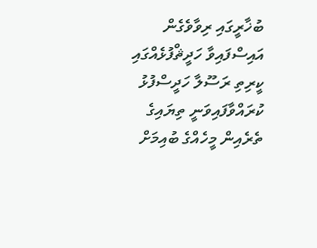ބުޚާރީގައި ރިވާވެގެން އައިސްފައިވާ ހަދީޘްފުޅެއްގައި ކީރިތި ރަސޫލާ ހަދީސްފުޅު ކުރައްވާފައިވަނީ ތިޔައިގެ ތެރެއިން މީހެއްގެ ބުއިމަށް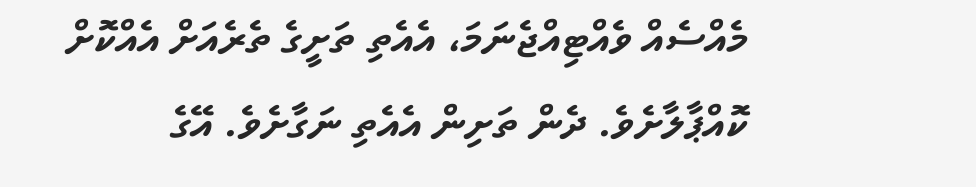މެއްސެއް ވެއްޓިއްޖެނަމަ، އެއެތި ތަށީގެ ތެރެއަށް އެއްކޮށް ކޮއްޕާލާށެވެ. ދެން ތަށިން އެއެތި ނަގާށެވެ. އޭގެ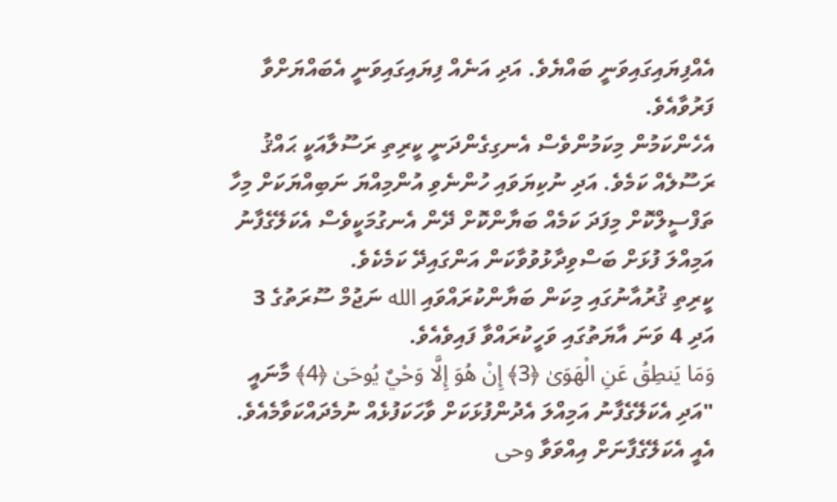އެއްފިޔައިގައިވަނީ ބައްޔެވެ. އަދި އަނެއް ފިޔައިގައިވަނީ އެބައްޔަށްވާ ފަރުވާއެވެ.
އެހެންކަމުން މިކަމުންވެސް އެނގިގެންދަނީ ކީރިތި ރަސޫލާއަކީ ޙައްޤު ރަސޫލެއް ކަމެވެ. އަދި ނުކިޔަވައި ހުންނެވި އުންމިއްޔަ ނަބިއްޔަކަށް މިހާ ތަފްސީލްކޮށް މިފަދަ ކަމެއް ބަޔާންކޮށް ދޭން އެނގުމަކީވެސް އެކަލޭގެފާނު އަމިއްލަ ފުޅަށް ބަސްވިދާޅުވުވާކަން އަންގައިދޭ ކަމެކެވެ.
ކީރިތި ޤުރުއާނުގައި މިކަން ބަޔާންކުރައްވައި الله ނަޖުމް ސޫރަތުގެ 3 އަދި 4 ވަނަ އާޔަތުގައި ވަހީކުރައްވާ ފައިވެއެވެ.
وَمَا يَنطِقُ عَنِ الْهَوَىٰ ﴿3﴾ إِنْ هُوَ إِلَّا وَحْيٌ يُوحَىٰ ﴿4﴾ މާނައީ "އަދި އެކަލޭގެފާނު އަމިއްލަ އެދުންފުޅަކަށް ވާހަކަފުޅެއް ނުމެދައްކަވާމެއެވެ. އެއީ އެކަލޭގެފާނަށް އިއްވަވާ وحى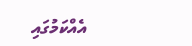އެއްކަމުގައި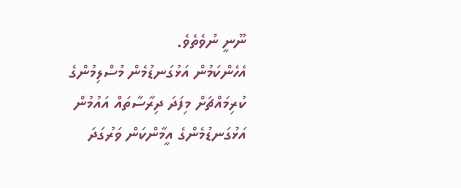ނޫނީ ނުވެތެވެ.
އެހެންކަމުން އަޅުގަނޑުމެން މުސްލިމުންގެ ކުރިމައްޗަށް މިފަދަ ދިރާސާތައް އައުމުން އަޅުގަނޑުމެންގެ އީމާންކަން ވަރުގަދަ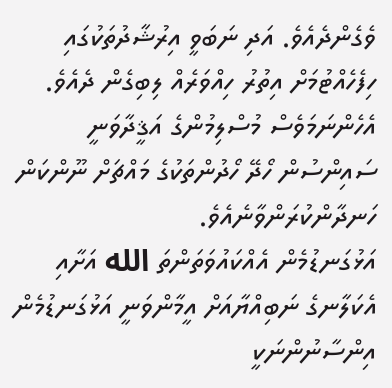ވެގެންދެއެވެ. އަދި ނަބަވީ އިރުޝާދުތަކުގައި ހިފެހެއްޓުމަށް އިތުރު ހިއްވަރެއް ލިބިގެން ދެއެވެ. އެހެންނަމަވެސް މުސްލިމުންގެ އަޤީދާވަނީ ސައިންސުން ހޯދޭ ހޯދުންތަކުގެ މައްޗަށް ނޫންކަން ހަނދާންކުރަންވާނެއެވެ.
އަޅުގަނޑުމެން އެއްކައުވަތަންތަ الله އަށާއި އެކަލާނގެ ނަބިއްޔާއަށް އީމާންވަނީ އަޅުގަނޑުމެން އިންސާނުންނަކީ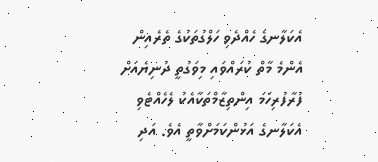އެކަލާނގެ ހެއްދެވި ހަލްގުތަކުގެ ތެރެއިން އެންމެ މާތް ކުރައްވައި މިވަގުތީ ދުނިޔެއަށް ފުރާފުރިހަމަ އިންތިޒާމްތަކާއެކު ލެހެއްޓެވި އެކަލާނގެ އަޅުންކަމަށްވާތީ އެވެ. އަދި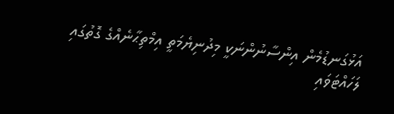އަޅުގަނޑުމެން އިންސާނުންނަކީ މިދުނިޔެމަތީ އިމްތިޙާނެއްގެ ގޮތުގައި ލަހައްޓަވައި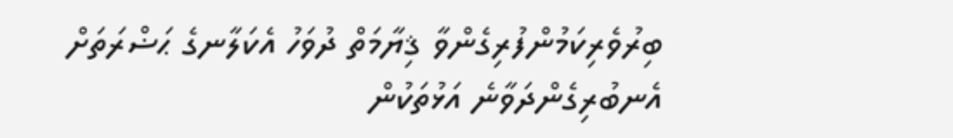ބިރުވެރިކަމުންފުރިގެންވާ ޤިޔާމަތް ދުވަހު އެކަލާނގެ ޙަޟްރަތަށް އެނބުރިގެންދަވާނެ އަޅުތަކުން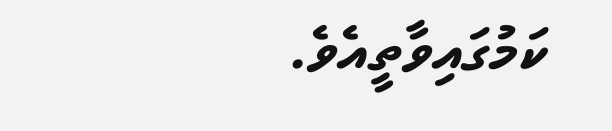ކަމުގައިވާތީއެވެ.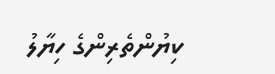ކިޔުންތެރިންގެ ހިޔާލު